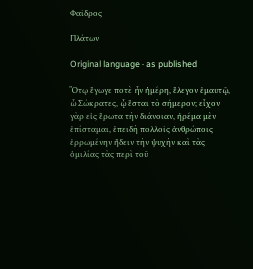Φαῖδρος

Πλάτων

Original language · as published

Ὅτῳ ἔγωγε ποτὲ ἦν ἡμέρη, ἔλεγον ἐμαυτῷ, ὦ Σώκρατες, ᾧ ἔσται τὸ σήμερον; εἶχον γὰρ εἰς ἔρωτα τὴν διάνοιαν, ἠρέμα μὲν ἐπίσταμαι, ἐπειδὴ πολλοῖς ἀνθρώποις ἐρρωμένην ἤδειν τὴν ψυχὴν καὶ τὰς ὁμιλίας τὰς περὶ τοῦ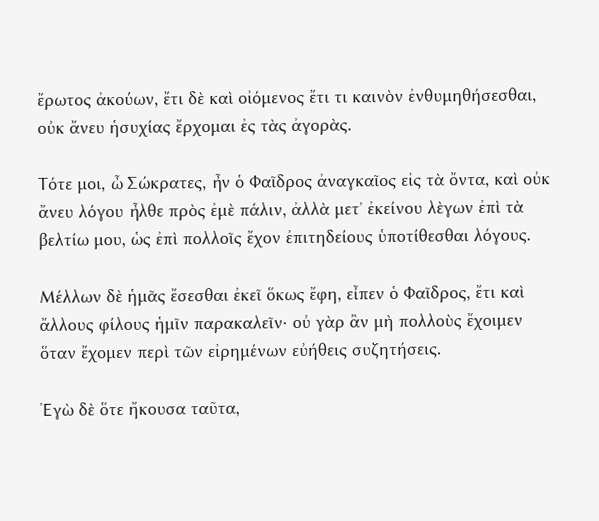ἔρωτος ἀκούων, ἔτι δὲ καὶ οἰόμενος ἔτι τι καινὸν ἐνθυμηθήσεσθαι, οὐκ ἄνευ ἡσυχίας ἔρχομαι ἐς τὰς ἀγορὰς.

Τότε μοι, ὦ Σώκρατες, ἦν ὁ Φαῖδρος ἀναγκαῖος εἰς τὰ ὄντα, καὶ οὐκ ἄνευ λόγου ἦλθε πρὸς ἐμὲ πάλιν, ἀλλὰ μετ᾽ ἐκείνου λὲγων ἐπὶ τὰ βελτίω μου, ὡς ἐπὶ πολλοῖς ἔχον ἐπιτηδείους ὑποτίθεσθαι λόγους.

Μέλλων δὲ ἡμᾶς ἔσεσθαι ἐκεῖ ὅκως ἔφη, εἶπεν ὁ Φαῖδρος, ἔτι καὶ ἄλλους φίλους ἡμῖν παρακαλεῖν· οὐ γὰρ ἂν μὴ πολλοὺς ἔχοιμεν ὅταν ἔχομεν περὶ τῶν εἰρημένων εὐήθεις συζητήσεις.

Ἐγὼ δὲ ὅτε ἤκουσα ταῦτα,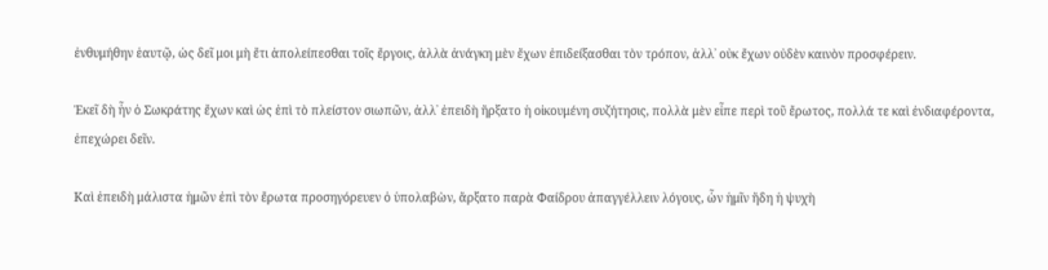ἐνθυμήθην ἑαυτῷ, ὡς δεῖ μοι μὴ ἔτι ἀπολείπεσθαι τοῖς ἔργοις, ἀλλὰ ἀνάγκη μὲν ἔχων ἐπιδείξασθαι τὸν τρόπον, ἀλλ᾽ οὐκ ἔχων οὐδὲν καινὸν προσφέρειν.

Ἐκεῖ δὴ ἦν ὁ Σωκράτης ἔχων καὶ ὡς ἐπὶ τὸ πλείστον σιωπῶν, ἀλλ᾽ ἐπειδὴ ἤρξατο ἡ οἰκουμένη συζήτησις, πολλὰ μὲν εἶπε περὶ τοῦ ἔρωτος, πολλά τε καὶ ἐνδιαφέροντα, ἐπεχώρει δεῖν.

Καὶ ἐπειδὴ μάλιστα ἡμῶν ἐπὶ τὸν ἔρωτα προσηγόρευεν ὁ ὑπολαβὼν, ἄρξατο παρὰ Φαίδρου ἀπαγγέλλειν λόγους, ὧν ἡμῖν ἤδη ἡ ψυχὴ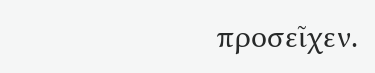προσεῖχεν.